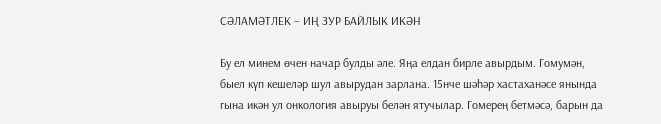СӘЛАМӘТЛЕК – ИҢ ЗУР БАЙЛЫК ИКӘН

Бу ел минем өчен начар булды әле. Яңа елдан бирле авырдым. Гомумән, быел күп кешеләр шул авырудан зарлана. 15нче шәһәр хастаханәсе янында гына икән ул онкология авыруы белән ятучылар. Гомерең бетмәсә, барын да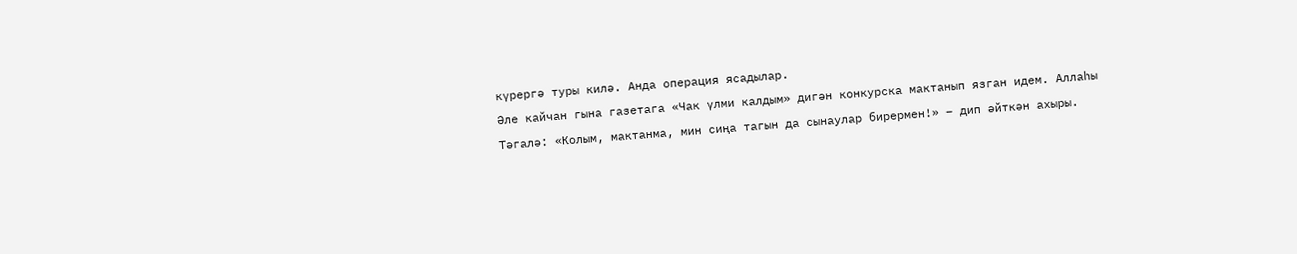күрергә туры килә. Анда операция ясадылар.
Әле кайчан гына газетага «Чак үлми калдым» дигән конкурска мактанып язган идем. Аллаһы Тәгалә: «Колым, мактанма, мин сиңа тагын да сынаулар бирермен!» – дип әйткән ахыры.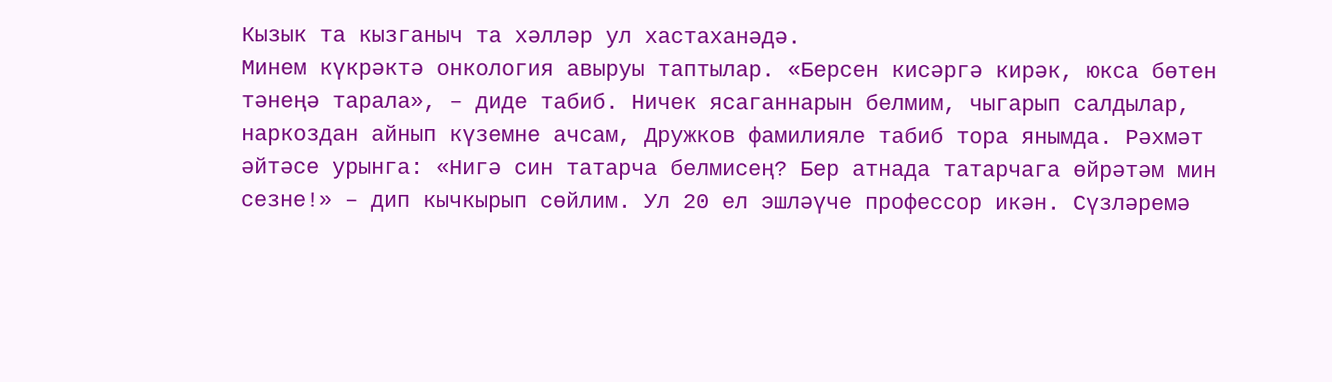Кызык та кызганыч та хәлләр ул хастаханәдә.
Минем күкрәктә онкология авыруы таптылар. «Берсен кисәргә кирәк, юкса бөтен тәнеңә тарала», – диде табиб. Ничек ясаганнарын белмим, чыгарып салдылар, наркоздан айнып күземне ачсам, Дружков фамилияле табиб тора янымда. Рәхмәт әйтәсе урынга: «Нигә син татарча белмисең? Бер атнада татарчага өйрәтәм мин сезне!» – дип кычкырып сөйлим. Ул 20 ел эшләүче профессор икән. Сүзләремә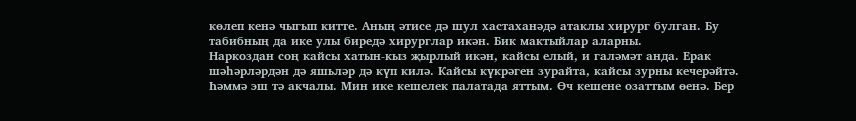көлеп кенә чыгып китте. Аның әтисе дә шул хастаханәдә атаклы хирург булган. Бу табибның да ике улы биредә хирурглар икән. Бик мактыйлар аларны.
Наркоздан соң кайсы хатын-кыз җырлый икән, кайсы елый, и галәмәт анда. Ерак шәһәрләрдән дә яшьләр дә күп килә. Кайсы күкрәген зурайта, кайсы зурны кечерәйтә. Һәммә эш тә акчалы. Мин ике кешелек палатада яттым. Өч кешене озаттым өенә. Бер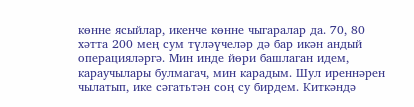көнне ясыйлар, икенче көнне чыгаралар да. 70, 80 хәтта 200 мең сум түләүчеләр дә бар икән андый операцияләргә. Мин инде йөри башлаган идем, караучылары булмагач, мин карадым. Шул иреннәрен чылатып, ике сәгатьтән соң су бирдем. Киткәндә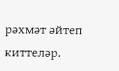рәхмәт әйтеп киттеләр.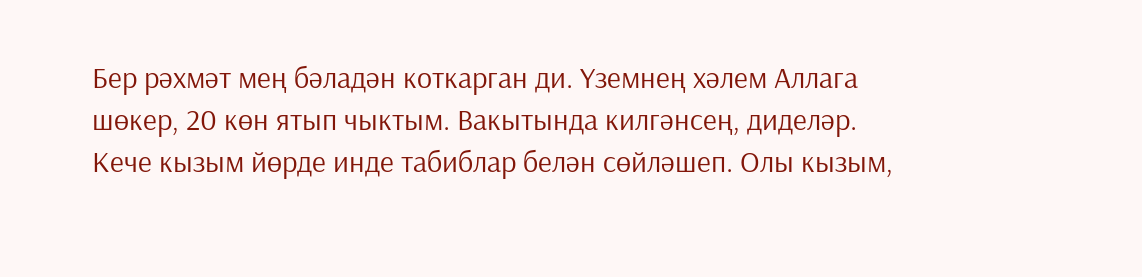Бер рәхмәт мең бәладән коткарган ди. Үземнең хәлем Аллага шөкер, 20 көн ятып чыктым. Вакытында килгәнсең, диделәр. Кече кызым йөрде инде табиблар белән сөйләшеп. Олы кызым,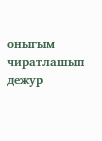оныгым чиратлашып дежур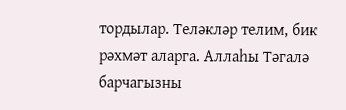тордылар. Теләкләр телим, бик рәхмәт аларга. Аллаһы Тәгалә барчагызны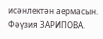исәнлектән аермасын.
Фәүзия ЗАРИПОВА.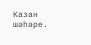Казан шәһәре.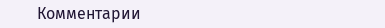Комментарии